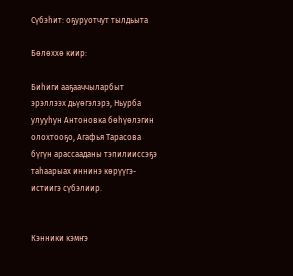Сүбэһит: оҕуруотчут тылдьыта

Бөлөххө киир:

Биһиги ааҕааччыларбыт эрэллээх дьүөгэлэрэ, Ньурба улууһун Антоновка бөһүөлэгин олохтооҕо, Агафья Тарасова бүгүн арассааданы тэпилииссэҕэ таһаарыах иннинэ көрүүгэ-истиигэ сүбэлиир.


Кэнники кэмҥэ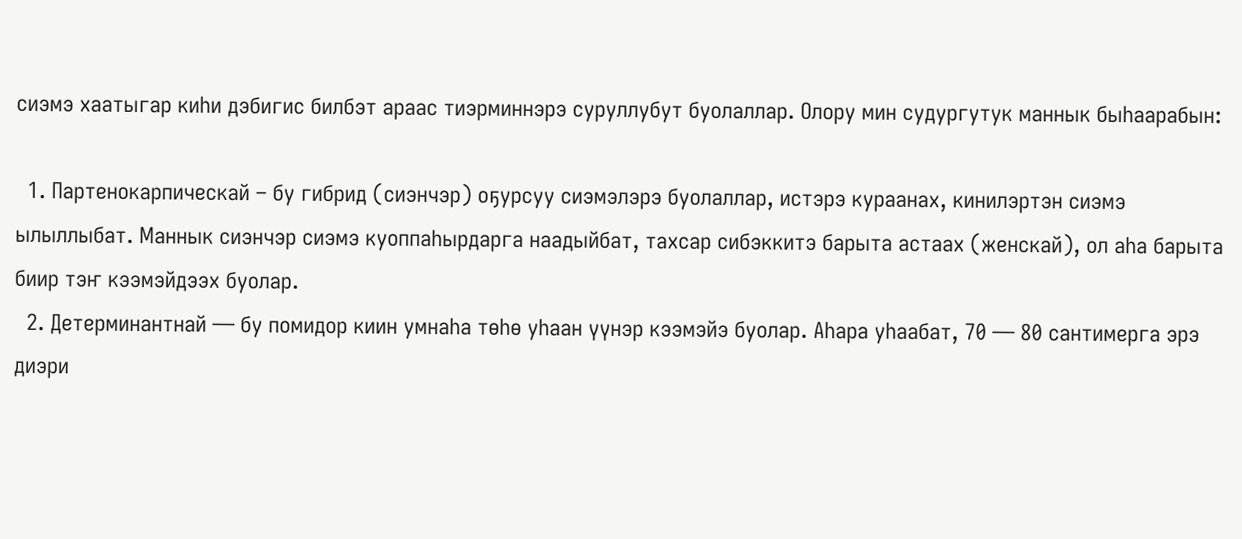сиэмэ хаатыгар киһи дэбигис билбэт араас тиэрминнэрэ суруллубут буолаллар. Олору мин судургутук маннык быһаарабын:

  1. Партенокарпическай – бу гибрид (сиэнчэр) оҕурсуу сиэмэлэрэ буолаллар, истэрэ кураанах, кинилэртэн сиэмэ ылыллыбат. Маннык сиэнчэр сиэмэ куоппаһырдарга наадыйбат, тахсар сибэккитэ барыта астаах (женскай), ол аһа барыта биир тэҥ кээмэйдээх буолар.
  2. Детерминантнай — бу помидор киин умнаһа төһө уһаан үүнэр кээмэйэ буолар. Аһара уһаабат, 70 — 80 сантимерга эрэ диэри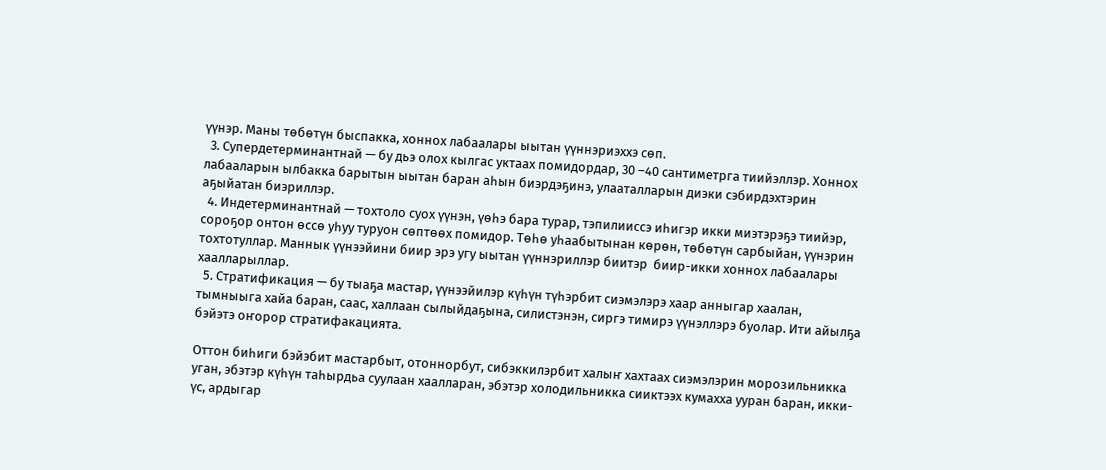үүнэр. Маны төбөтүн быспакка, хоннох лабаалары ыытан үүннэриэххэ сөп.
  3. Супердетерминантнай — бу дьэ олох кылгас уктаах помидордар, 30 –40 сантиметрга тиийэллэр. Хоннох лабааларын ылбакка барытын ыытан баран аһын биэрдэҕинэ, улааталларын диэки сэбирдэхтэрин аҕыйатан биэриллэр.
  4. Индетерминантнай — тохтоло суох үүнэн, үөһэ бара турар, тэпилииссэ иһигэр икки миэтэрэҕэ тиийэр, сороҕор онтон өссө уһуу туруон сөптөөх помидор. Төһө уһаабытынан көрөн, төбөтүн сарбыйан, үүнэрин тохтотуллар. Маннык үүнээйини биир эрэ угу ыытан үүннэриллэр биитэр  биир-икки хоннох лабаалары хаалларыллар.
  5. Стратификация — бу тыаҕа мастар, үүнээйилэр күһүн түһэрбит сиэмэлэрэ хаар анныгар хаалан, тымныыга хайа баран, саас, халлаан сылыйдаҕына, силистэнэн, сиргэ тимирэ үүнэллэрэ буолар. Ити айылҕа бэйэтэ оҥорор стратифакацията.

Оттон биһиги бэйэбит мастарбыт, отоннорбут, сибэккилэрбит халыҥ хахтаах сиэмэлэрин морозильникка уган, эбэтэр күһүн таһырдьа суулаан хаалларан, эбэтэр холодильникка сииктээх кумахха ууран баран, икки-үс, ардыгар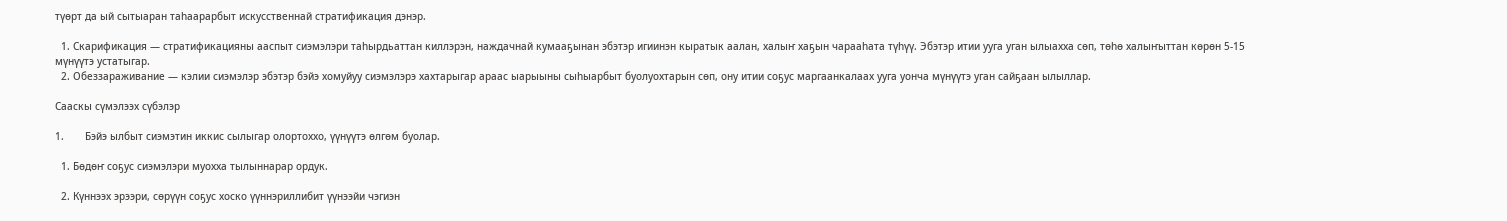түөрт да ый сытыаран таһаарарбыт искусственнай стратификация дэнэр.

  1. Скарификация — стратификацияны ааспыт сиэмэлэри таһырдьаттан киллэрэн, наждачнай кумааҕынан эбэтэр игиинэн кыратык аалан, халыҥ хаҕын чарааһата түһүү. Эбэтэр итии ууга уган ылыахха сөп, төһө халыҥыттан көрөн 5-15 мүнүүтэ устатыгар.
  2. Обеззараживание — кэлии сиэмэлэр эбэтэр бэйэ хомуйуу сиэмэлэрэ хахтарыгар араас ыарыыны сыһыарбыт буолуохтарын сөп, ону итии соҕус маргаанкалаах ууга уонча мүнүүтэ уган сайҕаан ылыллар.

Сааскы сүмэлээх сүбэлэр

1.       Бэйэ ылбыт сиэмэтин иккис сылыгар олортоххо, үүнүүтэ өлгөм буолар.

  1. Бөдөҥ соҕус сиэмэлэри муохха тылыннарар ордук.

  2. Күннээх эрээри, сөрүүн соҕус хоско үүннэриллибит үүнээйи чэгиэн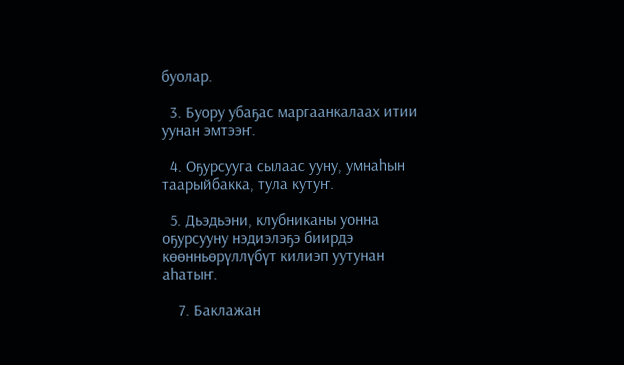буолар.

  3. Буору убаҕас маргаанкалаах итии уунан эмтээҥ.

  4. Оҕурсууга сылаас ууну, умнаһын таарыйбакка, тула кутуҥ.

  5. Дьэдьэни, клубниканы уонна оҕурсууну нэдиэлэҕэ биирдэ көөнньөрүллүбүт килиэп уутунан аһатыҥ.

    7. Баклажан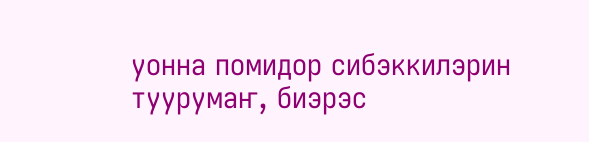уонна помидор сибэккилэрин туурумаҥ, биэрэс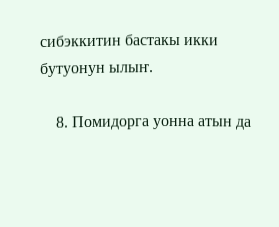сибэккитин бастакы икки бутуонун ылыҥ.

    8. Помидорга уонна атын да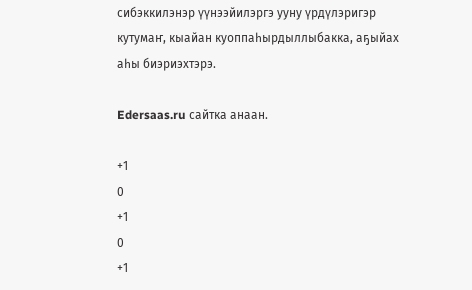сибэккилэнэр үүнээйилэргэ ууну үрдүлэригэр кутумаҥ, кыайан куоппаһырдыллыбакка, аҕыйах аһы биэриэхтэрэ.

Edersaas.ru сайтка анаан.

+1
0
+1
0
+1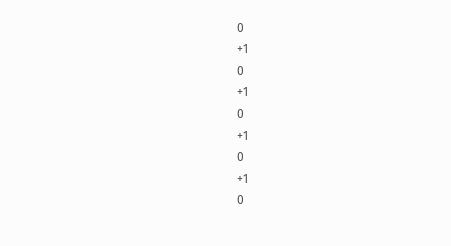0
+1
0
+1
0
+1
0
+1
0